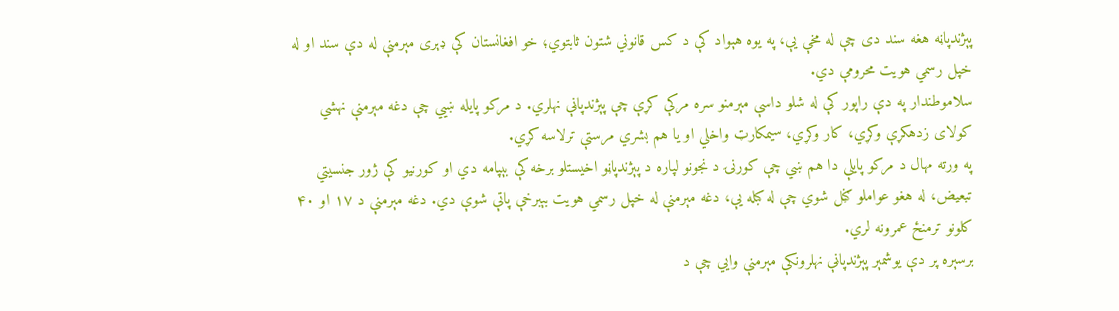پېژندپاڼه هغه سند دی چې له مخې یې، په یوه هېواد کې د کس قانوني شتون ثابتوي؛ خو افغانستان کې ډېری مېرمنې له دې سند او له خپل رسمي هویت محرومې دي.
سلاموطندار په دې راپور کې له شلو داسې مېرمنو سره مرکې کړې چې پېژندپاڼې نهلري. د مرکو پایله ښيي چې دغه مېرمنې نهشي کولای زدهکړې وکړي، کار وکړي، سیمکارټ واخلي او یا هم بشري مرستې ترلاسه کړي.
په ورته مهال د مرکو پایلې دا هم ښي چې کورنۍ د نجونو لپاره د پېژندپاڼو اخیستلو برخه کې بېپامه دي او کورنیو کې ژور جنسیتي تبعیض، له هغو عواملو ګڼل شوي چې له کبله یې، دغه مېرمنې له خپل رسمي هویت بېبرخې پاتې شوې دي. دغه مېرمنې د ۱۷ او ۴۰ کلونو ترمنځ عمرونه لري.
برسېره پر دې یوشمېر پېژندپاڼې نهلرونکې مېرمنې وایي چې د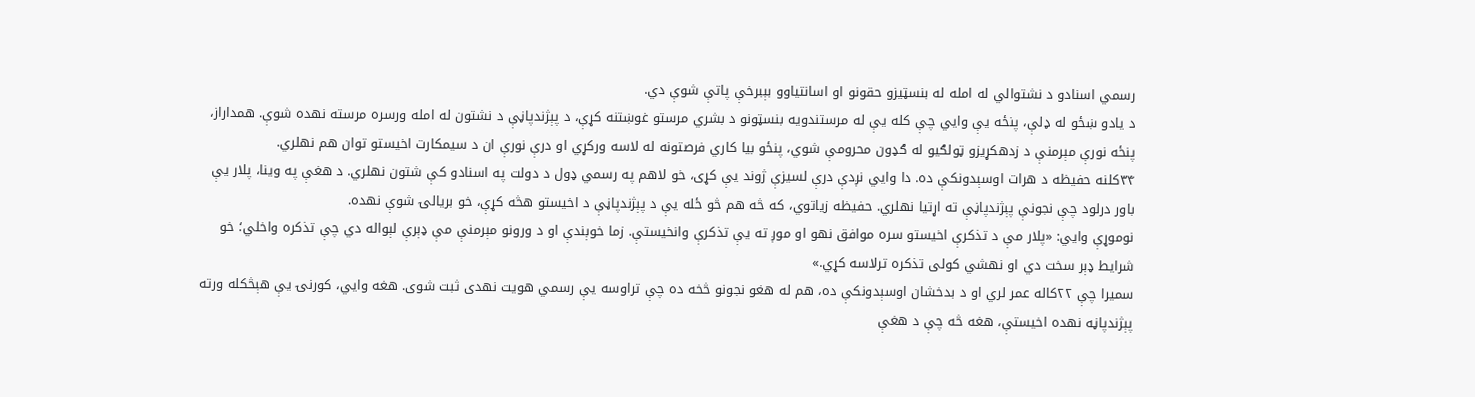رسمي اسنادو د نشتوالي له امله له بنسټیزو حقونو او اسانتیاوو بېبرخې پاتې شوې دي.
د یادو ښځو له ډلې، پنځه یې وایي چې کله یې له مرستندویه بنسټونو د بشري مرستو غوښتنه کړې، د پېژندپاڼې د نشتون له امله ورسره مرسته نهده شوې. همداراز، پنځه نورې مېرمنې د زدهکړیزو ټولګیو له ګډون محرومې شوي، پنځو بیا کاري فرصتونه له لاسه ورکړي او درې نورې ان د سیمکارت اخیستو توان هم نهلري.
۳۴کلنه حفیظه د هرات اوسېدونکې ده. دا وایي نږدې درې لسیزې ژوند یې کړی، خو لاهم په رسمي ډول د دولت په اسنادو کې شتون نهلري. د هغې په وینا، پلار یې باور درلود چې نجونې پېژندپاڼې ته اړتیا نهلري. حفیظه زیاتوي، که څه هم څو ځله یې د پېژندپاڼې د اخیستو هڅه کړې، خو بریالۍ شوې نهده.
نوموړې وايي: «پلار مې د تذکرې اخیستو سره موافق نهو او موږ ته یې تذکرې وانخیستې. زما خوېندې او د ورونو مېرمنې مې ډېرې لېواله دي چې تذکره واخلي؛ خو شرایط ډېر سخت دي او نهشي کولی تذکره ترلاسه کړي.»
سمیرا چې ۲۲کاله عمر لري او د بدخشان اوسېدونکې ده، هم له هغو نجونو څخه ده چې تراوسه یې رسمي هویت نهدی ثبت شوی. هغه وایي، کورنۍ یې هېڅکله ورته پېژندپاڼه نهده اخیستې، هغه څه چې د هغې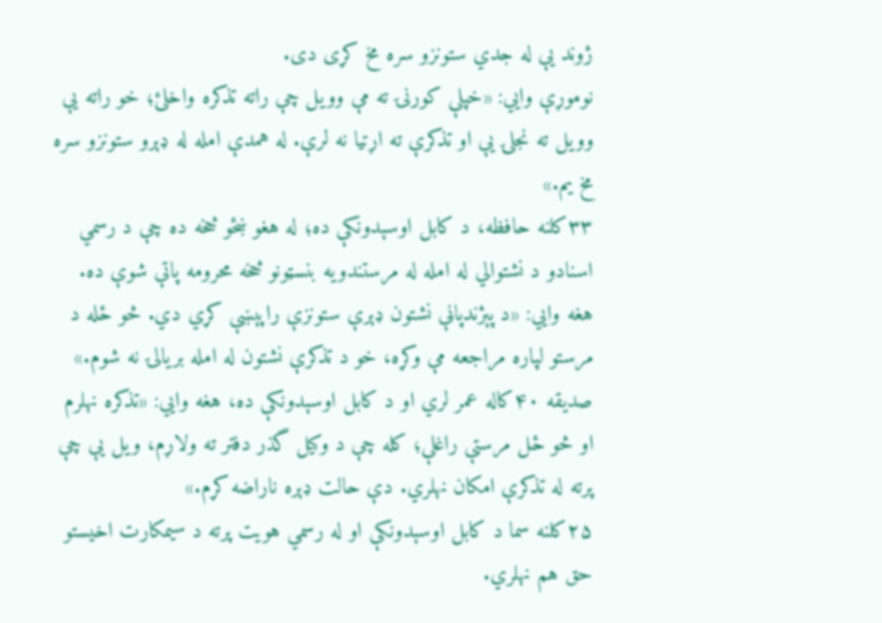ژوند یې له جدي ستونزو سره مخ کړی دی.
نوموړې وایي: «خپلې کورنۍ ته مې وویل چې راته تذکره واخلئ؛ خو راته یې وویل ته نجلۍ یې او تذکرې ته اړتیا نه لرې. له همدې امله له ډېرو ستونزو سره مخ یم.»
۳۳کلنه حافظه، د کابل اوسېدونکې ده؛ له هغو ښځو څخه ده چې د رسمي اسنادو د نشتوالي له امله له مرستندویه بنسټونو څخه محرومه پاتې شوې ده. هغه وایي: «د پېژندپاڼې نشتون ډېرې ستونزې راپېښې کړي دي. څو ځله د مرستو لپاره مراجعه مې وکړه، خو د تذکرې نشتون له امله بریالۍ نه شوم.»
صدیقه ۴۰کاله عمر لري او د کابل اوسېدونکې ده، هغه وايي: «تذکره نهلرم او څو ځل مرستې راغلې؛ کله چې د وکیل گذر دفتر ته ولاړم، ویل یې چې پرته له تذکرې امکان نهلري. دې حالت ډېره ناراضه کړم.»
۲۵کلنه سما د کابل اوسېدونکې او له رسمي هویت پرته د سیمکارت اخیستو حق هم نهلري.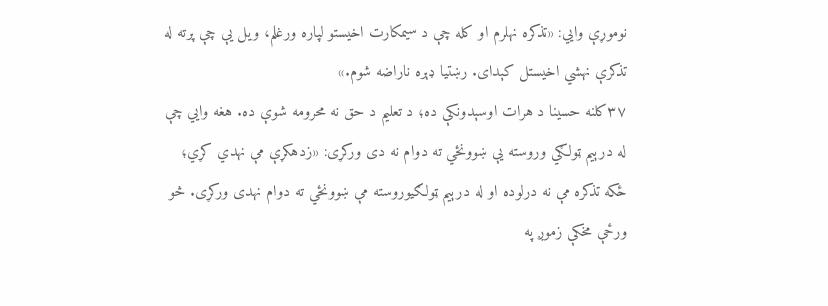نوموړې وایي: «تذکره نهلرم او کله چې د سیمکارت اخیستو لپاره ورغلم، ویل یې چې پرته له تذکرې نهشي اخیستل کېدای. رښتیا ډېره ناراضه شوم.»
۳۷کلنه حسینا د هرات اوسېدونکې ده؛ د تعلیم د حق نه محرومه شوې ده. هغه وایي چې له درېیم ټولګي وروسته یې ښوونځي ته دوام نه دی ورکړی: «زدهکړې مې نهدي کړي؛ ځکه تذکره مې نه درلوده او له درېیم ټولګيوروسته مې ښوونځي ته دوام نهدی ورکړی. څو ورځې مخکې زموږ په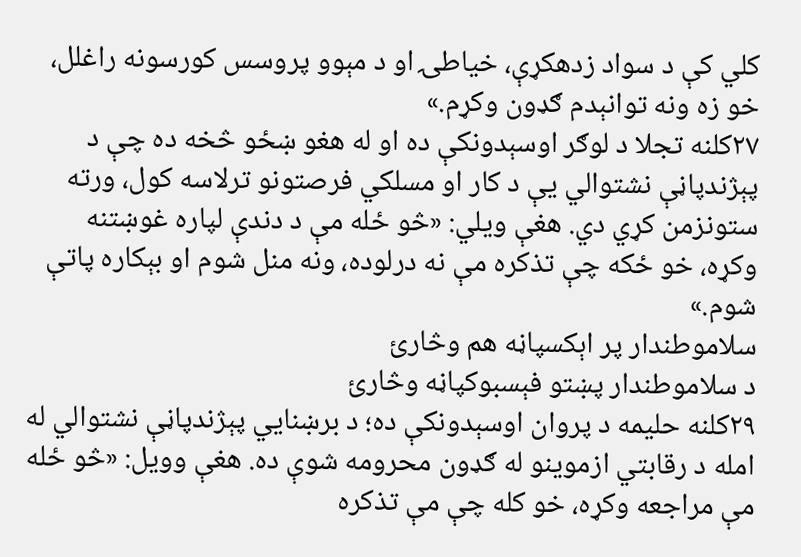کلي کې د سواد زدهکړې، خیاطۍ او د مېوو پروسس کورسونه راغلل، خو زه ونه توانېدم ګډون وکړم.»
۲۷کلنه تجلا د لوګر اوسېدونکې ده او له هغو ښځو څخه ده چې د پېژندپاڼې نشتوالي یې د کار او مسلکي فرصتونو ترلاسه کول، ورته ستونزمن کړي دي. هغې ویلي: «څو ځله مې د دندې لپاره غوښتنه وکړه، خو ځکه چې تذکره مې نه درلوده، ونه منل شوم او بېکاره پاتې شوم.»
سلاموطندار پر اېکسپاڼه هم وڅارئ
د سلاموطندار پښتو فېسبوکپاڼه وڅارئ
۲۹کلنه حلیمه د پروان اوسېدونکې ده؛ د برښنايي پېژندپاڼې نشتوالي له امله د رقابتي ازموینو له ګډون محرومه شوې ده. هغې وویل: «څو ځله مې مراجعه وکړه، خو کله چې مې تذکره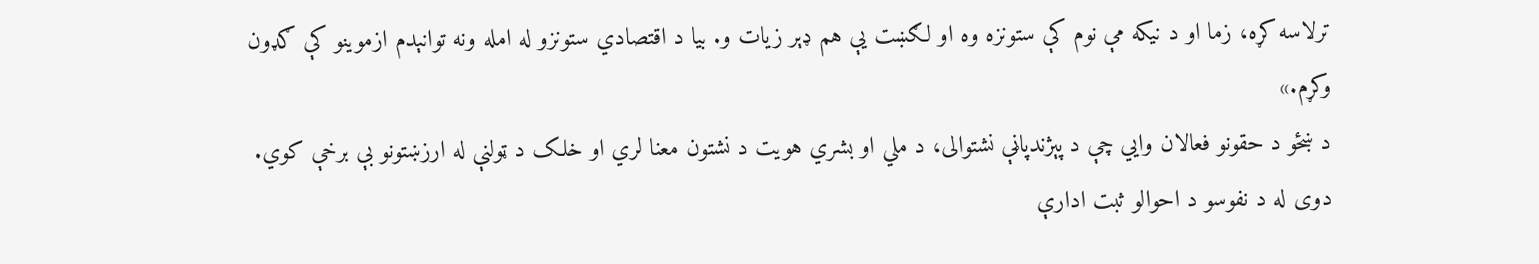ترلاسه کړه، زما او د نیکه مې نوم کې ستونزه وه او لګښت یې هم ډېر زیات و. بیا د اقتصادي ستونزو له امله ونه توانېدم ازموینو کې ګډون وکړم.»
د ښځو د حقونو فعالان وايي چې د پېژندپاڼې نشتوالی، د ملي او بشري هویت د نشتون معنا لري او خلک د ټولنې له ارزښتونو بې برخې کوي.
دوی له د نفوسو د احوالو ثبت ادارې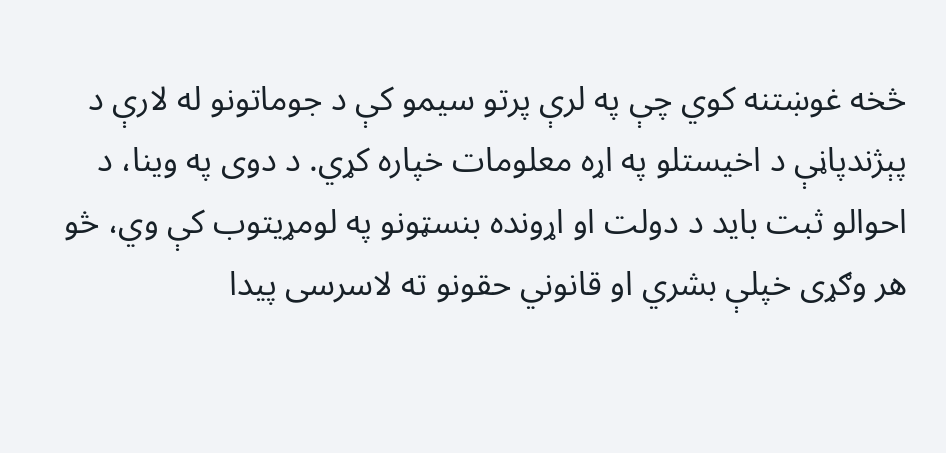څخه غوښتنه کوي چې په لرې پرتو سیمو کې د جوماتونو له لارې د پېژندپاڼې د اخیستلو په اړه معلومات خپاره کړي. د دوی په وینا، د احوالو ثبت باید د دولت او اړونده بنسټونو په لومړیتوب کې وي، څو هر وګړی خپلې بشري او قانوني حقونو ته لاسرسی پیدا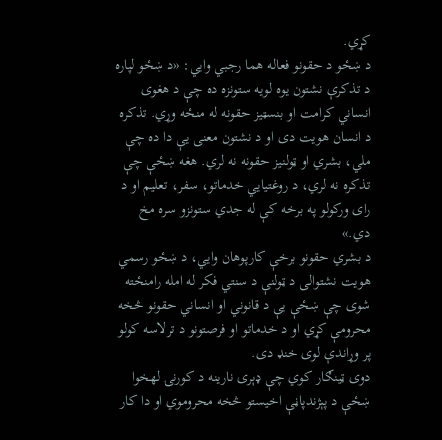کړي.
د ښځو د حقونو فعاله هما رجبي وایي: «د ښځو لپاره د تذکرې نشتون یوه لویه ستونزه ده چې د هغوی انساني کرامت او بنسټیز حقونه له منځه وړي. تذکره د انسان هویت دی او د نشتون معنی یې دا ده چې ملي، بشري او ټولنیز حقونه نه لري. هغه ښځې چې تذکره نه لري، د روغتیايي خدماتو، سفر، تعلیم او د رای ورکولو په برخه کې له جدي ستونزو سره مخ دي.»
د بشري حقونو برخې کارپوهان وايي، د ښځو رسمي هویت نشتوالی د ټولنې د سنتي فکر له امله رامنځته شوی چې ښځې یې د قانوني او انساني حقونو څخه محرومې کړي او د خدماتو او فرصتونو د ترلاسه کولو پر وړاندې لوی خنډ دی.
دوی ټینګار کوي چې ډېری نارینه د کورنۍ لهخوا ښځې د پېژندپاڼې اخیستو څخه محروموي او دا کار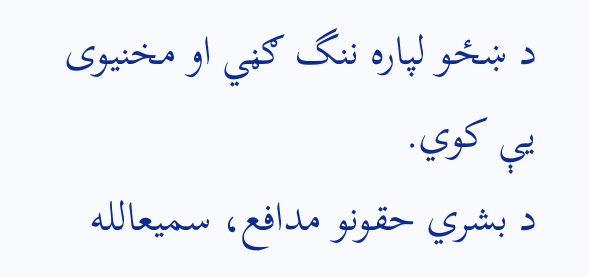د ښځو لپاره ننگ ګڼي او مخنیوی یې کوي.
د بشري حقونو مدافع، سمیعالله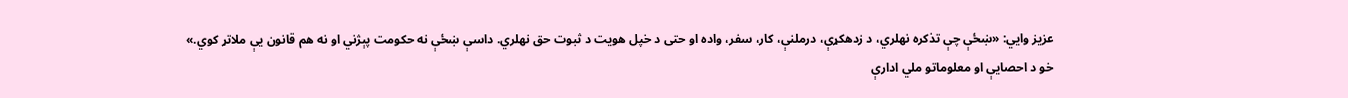عزیز وایي: «ښځې چې تذکره نهلري، د زدهکړې، درملنې، کار، سفر، واده او حتی د خپل هویت د ثبوت حق نهلري. داسې ښځې نه حکومت پېژني او نه هم قانون یې ملاتړ کوي.»
خو د احصایې او معلوماتو ملي ادارې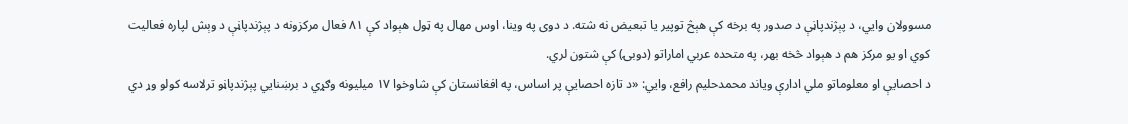مسوولان وايي، د پېژندپاڼې د صدور په برخه کې هېڅ توپیر یا تبعیض نه شته. د دوی په وینا، اوس مهال په ټول هېواد کې ۸۱ فعال مرکزونه د پېژندپاڼې د وېش لپاره فعالیت کوي او یو مرکز هم د هېواد څخه بهر، په متحده عربي اماراتو (دوبۍ) کې شتون لري.
د احصایې او معلوماتو ملي ادارې ویاند محمدحلیم رافع، وایي: «د تازه احصایې پر اساس، په افغانستان کې شاوخوا ۱۷ میلیونه وګړي د برښنايي پېژندپاڼو ترلاسه کولو وړ دي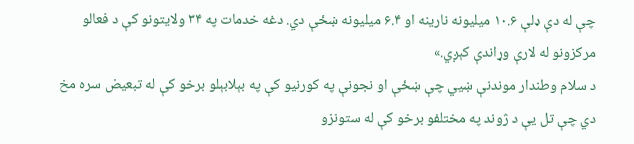چې له دې ډلې ۱۰.۶ میلیونه نارینه او ۶.۴ میلیونه ښځې دي. دغه خدمات په ۳۴ ولایتونو کې د فعالو مرکزونو له لارې وړاندې کېږي.»
د سلام وطندار موندنې ښيي چې ښځې او نجونې په کورنیو کې په بېلابېلو برخو کې له تبعیض سره مخ دي چې تل یې د ژوند په مختلفو برخو کې له ستونزو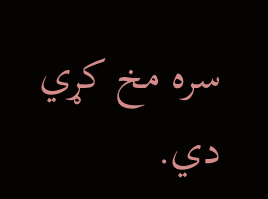سره مخ کړي دي.